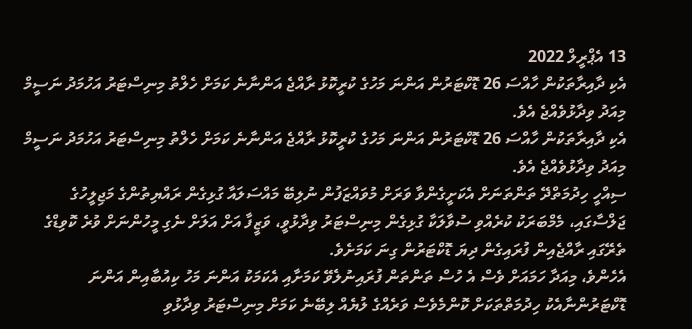13 އެޕްރީލް 2022
އެކި ދާއިރާތަކުން ހާއްސަ 26 ޑޮކްޓަރުން އަންނަ މަހުގެ ކުރީކޮޅު ރާއްޖެ އަންނާނެ ކަމަށް ހެލްތު މިނިސްޓަރު އަހުމަދު ނަސީމް މިއަދު ވިދާޅުވެއްޖެ އެވެ.
އެކި ދާއިރާތަކުން ހާއްސަ 26 ޑޮކްޓަރުން އަންނަ މަހުގެ ކުރީކޮޅު ރާއްޖެ އަންނާނެ ކަމަށް ހެލްތު މިނިސްޓަރު އަހުމަދު ނަސީމް މިއަދު ވިދާޅުވެއްޖެ އެވެ.
ސިއްހީ ހިދުމަތްދޭ ތަންތަނަށް އެކަށީގެންވާ ވަރަށް މުވައްޒަފުން ނުލިބޭ މައްސަލައާ ގުޅިގެން ރައްޔިތުންގެ މަޖިލީހުގެ ޖަލްސާގައި، މެމްބަރަކު ކުރެއްވި ސުވާލަކާ ގުޅިގެން މިނިސްޓަރު ވިދާޅުވީ، ވަޒީފާ އަށް އަލަށް ނެގި މީހުންނަށް ވުރެ ކޮވިޑްގެ ތެރޭގައި ރާއްޖެއިން ފުރައިގެން ދިޔަ ޑޮކްޓަރުން ގިނަ ކަމަށެވެ.
އެހެންވެ، މިއަދާ ހަމައަށް ވެސް އެ ހުސް ތަންތަން ފުރައިނުލެވޭ ކަމަށާއި އެކަމަކު އަންނަ މަހު ކިއުބާއިން އަންނަ ޑޮކްޓަރުންނާއެކު ހިދުމަތްތަކަށް ކޮންމެވެސް ވަރެއްގެ ލުޔެއް ލިބޭނެ ކަމަށް މިނިސްޓަރު ވިދާޅުވި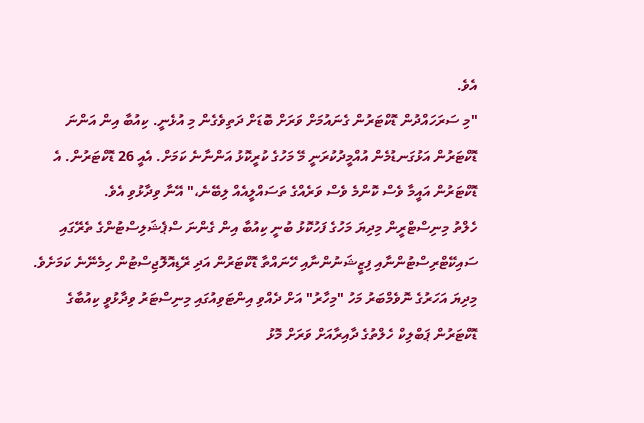އެވެ.
"މި ސަރަހައްދުން ޑޮކްޓަރުން ގެނައުމަށް ވަރަށް ބޮޑަށް ދަތިވެގެން މި އުޅެނީ. ކިއުބާ އިން އަންނަ ޑޮކްޓަރުން އަޅުގަނޑުމެން އުއްމީދުކުރަނީ މޭ މަހުގެ ކުރީކޮޅު އަންނާނެ ކަމަށް. އެއީ 26 ޑޮކްޓަރުން. އެ ޑޮކްޓަރުން އައީމާ ވެސް ކޮންމެ ވެސް ވަރެއްގެ ތަސައްލީއެއް ލިބޭނެ،" އޭނާ ވިދާޅުވި އެވެ.
ހެލްތު މިނިސްޓްރީން މިދިޔަ މަހުގެ ފަހުކޮޅު ބުނީ ކިއުބާ އިން ގެންނަ ސްޕެޝަލިސްޓުންގެ ތެރޭގައި ސައިކޭޓްރިސްޓުންނާއި ފިޒީޝަނުންނާއި ހޭނައްތާ ޑޮކްޓަރުން އަދި ރޭޑިއޮލޮޖިސްޓުން ހިމެނޭނެ ކަމަށެވެ.
މިދިޔަ އަހަރުގެ ނޮވެމްބަރު މަހު "މިހާރު" އަށް ދެއްވި އިންޓަވިއުގައި މިނިސްޓަރު ވިދާޅުވީ ކިއުބާގެ ޑޮކްޓަރުން ޕަބްލިކް ހެލްތުގެ ދާއިރާއަށް ވަރަށް މޮޅު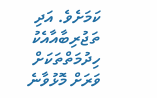ކަމަށެވެ. އަދި ތަޖުރިބާއާއެކު ހިދުމަތްތަކަށް ވަރަށް މޮޅުވާނެ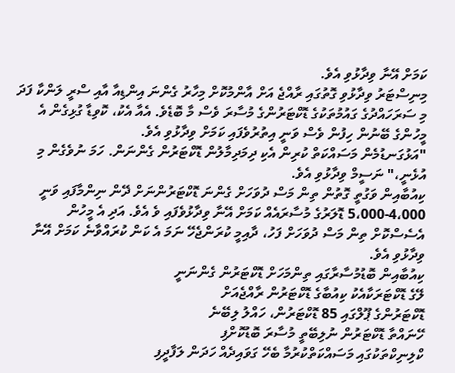ކަމަށް އޭނާ ވިދާޅުވި އެވެ.
މިނިސްޓަރު ވިދާޅުވި ގޮތުގައި ރާއްޖެ އަށް އާންމުކޮށް މިހާރު ގެންނަ އިންޑިއާ އާއި ސްރީ ލަންކާ ފަދަ މި ސަރަހައްދުގެ ގައުމުތަކުގެ ޑޮކްޓަރުންގެ މުސާރަ ވެސް މާ ބޮޑެވެ. އެއާ އެކު، ކޮވިޑާ ގުޅިގެން އެ މީހުންގެ ބޭނުން ހިފުން ވެސް ވަނީ އިތުރުވެފައި ކަމަށް ވިދާޅުވި އެވެ.
"އަޅުގަނޑުމެން މަސައްކަތް ކުރިން އެކި ދިމަދިމާލުން ޑޮކްޓަރުން ގެންނަން. ހަމަ ނުވެގެން މި އުޅެނީ،" ނަސީމް ވިދާޅުވި އެވެ.
ކިއުބާއިން ވަގުތީ ގޮތުން ތިން މަސް ދުވަހަށް ގެންނަ ޑޮކްޓަރުންނަށް ދޭން ނިންމާފައި ވަނީ 4،000-5،000 ޑޮލަރުގެ މުސާރައެއް ކަމަށް އޭނާ ވިދާޅުވެފައި ވެ އެވެ. އަދި އެ މީހުން އެސެސްކޮށް ތިން މަސް ދުވަހަށް ފަހު، ދާއިމީ ކުރަންޖެހޭ ނަމަ އެ ކަން ކުރައްވާނެ ކަމަށް އޭނާ ވިދާޅުވި އެވެ.
ކިއުބާއިން ބޮޑުމުސާރާގައި ތިންމަހަށް ޑޮކްޓަރުން ގެންނަނީ
ލޭގެ ޑޮކްޓަރަކާއެކު ކިއުބާގެ ޑޮކްޓަރުން ރާއްޖެއަށް
ޑޮކްޓަރުންގެ ޕޫލްގައި 85 ޑޮކްޓަރުން، ހައްލު ލިބޭނެ
ހޭނައްތާ ޑޮކްޓަރުން ނުލިބޭތީ މުސާރަ ބޮޑުކޮށްފި
ކްލިނިކްތަކުގައި މަސައްކަތްކުރުމާ ބެހޭ ގަވައިދެއް ހަދަން ލަފާދީފި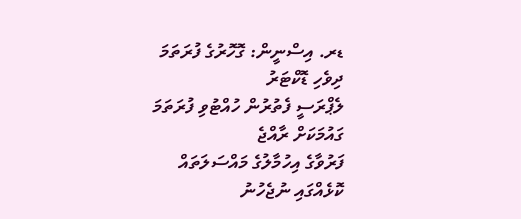ޑރ. އިސްނީން: ގޮހޮރުގެ ފުރަތަމަ ދިވެހި ޑޮކްޓަރު
ލެޕްރަސީ ފެތުރުން ހުއްޓުވި ފުރަތަމަ ގައުމަކަށް ރާއްޖެ
ފަރުވާގެ އިހުމާލުގެ މައްސަލަތައް ކޮޅެއްގައި ނުޖެހުނު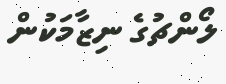ލޯންޗުގެ ނިޒާމަކުން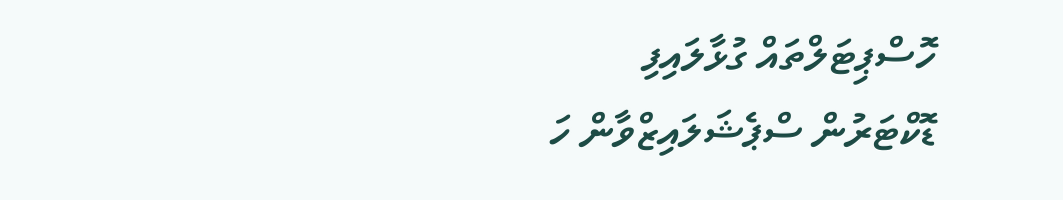ހޮސްޕިޓަލްތައް ގުޅާލައިފި
ޑޮކްޓަރުން ސްޕެޝަލައިޒްވާން ހަ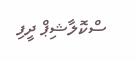ސްކޮލާޝިޕް ދީފި